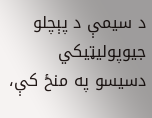د سیمې د پېچلو جیوپولیټیکي دسیسو په منځ کې،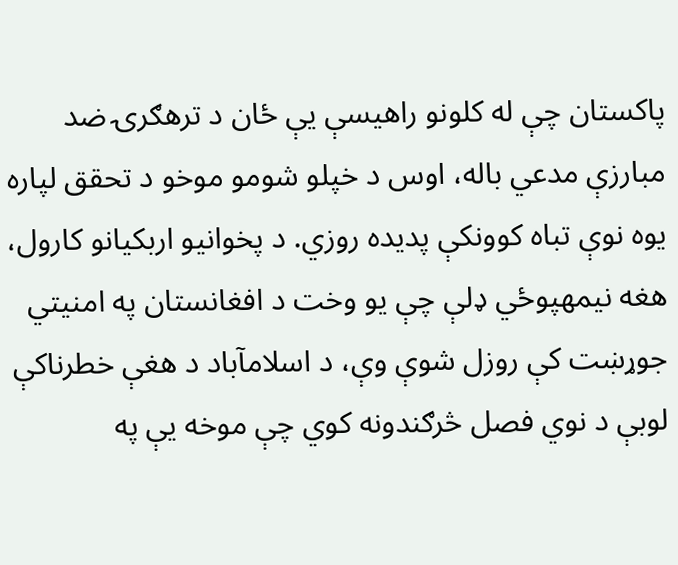پاکستان چې له کلونو راهیسې یې ځان د ترهګرۍ ضد مبارزې مدعي باله، اوس د خپلو شومو موخو د تحقق لپاره یوه نوې تباه کوونکې پدیده روزي. د پخوانیو اربکیانو کارول، هغه نیمهپوځي ډلې چې یو وخت د افغانستان په امنیتي جوړښت کې روزل شوې وې، د اسلامآباد د هغې خطرناکې لوبې د نوي فصل څرګندونه کوي چې موخه یې په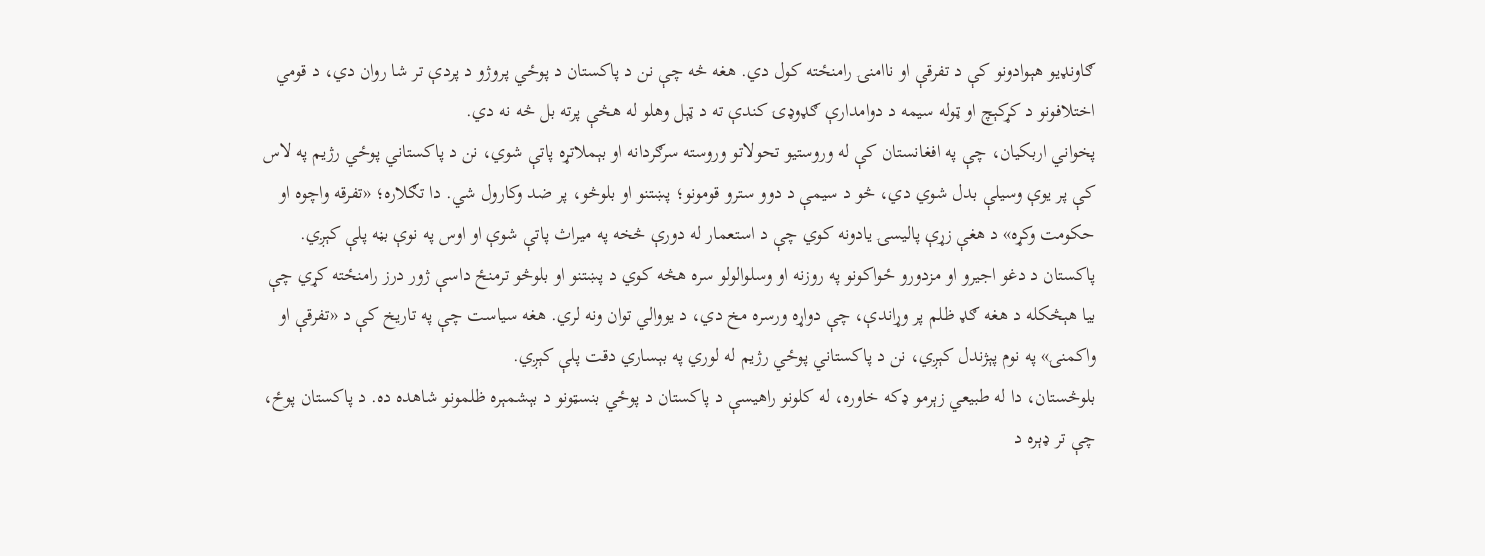ګاونډیو هېوادونو کې د تفرقې او ناامنۍ رامنځته کول دي. هغه څه چې نن د پاکستان د پوځي پروژو د پردې تر شا روان دي، د قومي اختلافونو د کړکېچ او ټوله سیمه د دوامدارې ګډوډۍ کندې ته د ټېل وهلو له هڅې پرته بل څه نه دي.
پخواني اربکیان، چې په افغانستان کې له وروستیو تحولاتو وروسته سرګردانه او بېملاتړه پاتې شوي، نن د پاکستاني پوځي رژیم په لاس کې پر یوې وسیلې بدل شوي دي، څو د سیمې د دوو سترو قومونو؛ پښتنو او بلوڅو، پر ضد وکارول شي. دا تګلاره؛ «تفرقه واچوه او حکومت وکړه» د هغې زړې پالیسۍ یادونه کوي چې د استعمار له دورې څخه په میراث پاتې شوې او اوس په نوې بڼه پلې کېږي.
پاکستان د دغو اجیرو او مزدورو ځواکونو په روزنه او وسلوالولو سره هڅه کوي د پښتنو او بلوڅو ترمنځ داسې ژور درز رامنځته کړي چې بیا هېڅکله د هغه ګډ ظلم پر وړاندې، چې دواړه ورسره مخ دي، د یووالي توان ونه لري. هغه سیاست چې په تاریخ کې د «تفرقې او واکمنۍ» په نوم پېژندل کېږي، نن د پاکستاني پوځي رژیم له لوري په بېساري دقت پلې کېږي.
بلوڅستان، دا له طبیعي زېرمو ډکه خاوره، له کلونو راهیسې د پاکستان د پوځي بنسټونو د بېشمېره ظلمونو شاهده ده. د پاکستان پوځ، چې تر ډېره د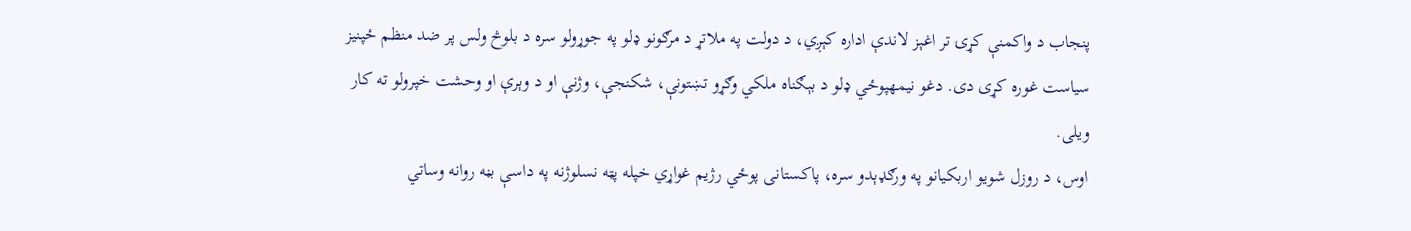پنجاب د واکمنې کړۍ تر اغېز لاندې اداره کېږي، د دولت په ملاتړ د مرګونو ډلو په جوړولو سره د بلوڅ ولس پر ضد منظم ځپنیز سیاست غوره کړی دی. دغو نیمهپوځي ډلو د بېګناه ملکي وګړو تښتونې، شکنجې، وژنې او د وېرې او وحشت خپرولو ته کار ویلی.
اوس، د روزل شویو اربکیانو په ورګډېدو سره، پاکستانی پوځي رژیم غواړي خپله پټه نسلوژنه په داسې بڼه روانه وساتي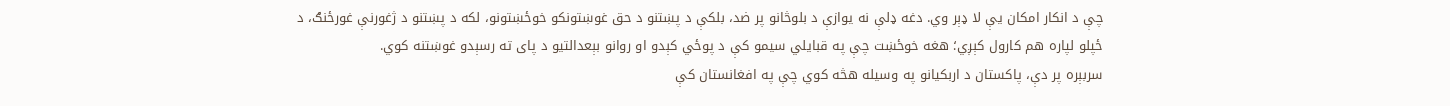چې د انکار امکان یې لا ډېر وي. دغه ډلې نه یوازې د بلوڅانو پر ضد، بلکې د پښتنو د حق غوښتونکو خوځښتونو، لکه د پښتنو د ژغورنې غورځنګ، د ځپلو لپاره هم کارول کېږي؛ هغه خوځښت چې په قبایلي سیمو کې د پوځي کېدو او روانو بېعدالتیو د پای ته رسېدو غوښتنه کوي.
سربېره پر دې، پاکستان د اربکیانو په وسیله هڅه کوي چې په افغانستان کې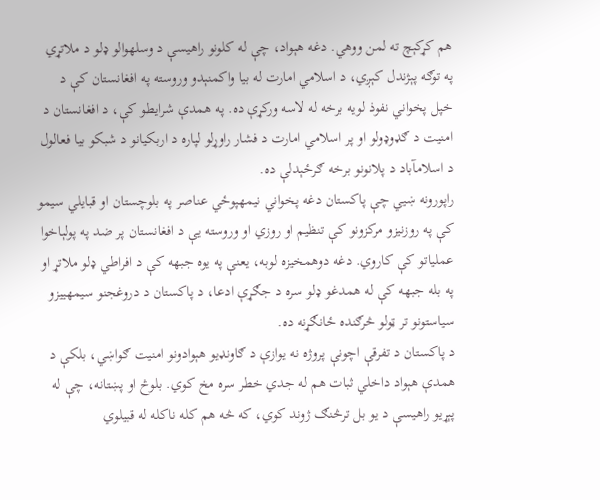هم کړکېچ ته لمن ووهي. دغه هېواد، چې له کلونو راهیسې د وسلهوالو ډلو د ملاتړي په توګه پېژندل کېږي، د اسلامي امارت له بیا واکمنېدو وروسته په افغانستان کې د خپل پخواني نفوذ لویه برخه له لاسه ورکړې ده. په همدې شرایطو کې، د افغانستان د امنیت د ګډوډولو او پر اسلامي امارت د فشار راوړلو لپاره د اربکیانو د شبکو بیا فعالول د اسلامآباد د پلانونو برخه ګرځېدلې ده.
راپورونه ښيي چې پاکستان دغه پخواني نیمهپوځي عناصر په بلوچستان او قبایلي سیمو کې په روزنیزو مرکزونو کې تنظیم او روزي او وروسته یې د افغانستان پر ضد په پولېاخوا عملیاتو کې کاروي. دغه دوهمخیزه لوبه، یعنې په یوه جبهه کې د افراطي ډلو ملاتړ او په بله جبهه کې له همدغو ډلو سره د جګړې ادعا، د پاکستان د دروغجنو سیمهییزو سیاستونو تر ټولو څرګنده ځانګړنه ده.
د پاکستان د تفرقې اچونې پروژه نه یوازې د ګاونډیو هېوادونو امنیت ګواښي، بلکې د همدې هېواد داخلي ثبات هم له جدي خطر سره مخ کوي. بلوڅ او پښتانه، چې له پېړیو راهیسې د یو بل ترڅنګ ژوند کوي، که څه هم کله ناکله له قبیلوي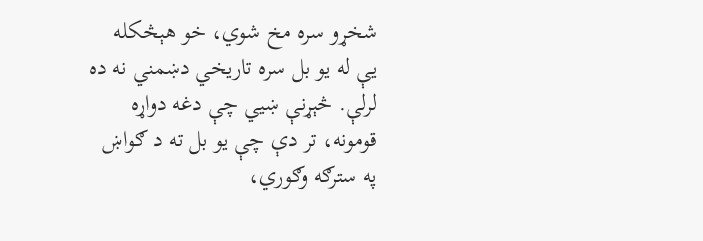شخړو سره مخ شوي، خو هېڅکله یې له یو بل سره تاریخي دښمني نه ده لرلې. څېړنې ښيي چې دغه دواړه قومونه، تر دې چې یو بل ته د ګواښ په سترګه وګوري،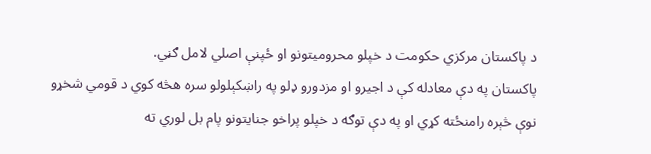د پاکستان مرکزي حکومت د خپلو محرومیتونو او ځپنې اصلي لامل ګڼي.
پاکستان په دې معادله کې د اجیرو او مزدورو ډلو په راښکېلولو سره هڅه کوي د قومي شخړو نوې څېره رامنځته کړي او په دې توګه د خپلو پراخو جنایتونو پام بل لوري ته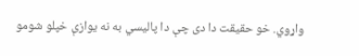واړوي. خو حقیقت دا دی چې دا پالیسي به نه یوازې خپلو شومو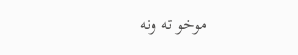موخو ته ونه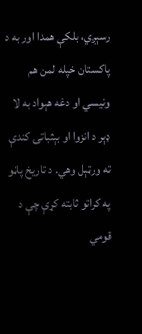رسېږي، بلکې همدا اور به د پاکستان خپله لمن هم ونیسي او دغه هېواد به لا ډېر د انزوا او بېثباتۍ کندې ته ورټېل وهي. د تاریخ پاڼو په کراتو ثابته کړې چې د قومي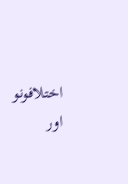اختلافونو اور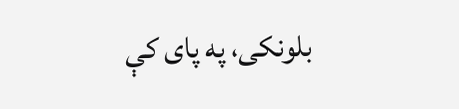بلونکی، په پای کې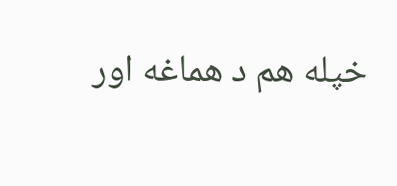خپله هم د هماغه اور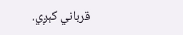قرباني کېږي.